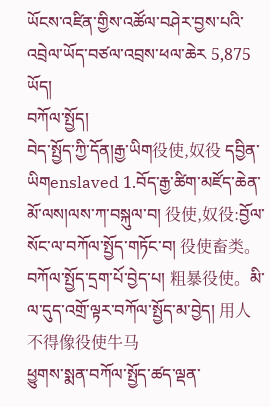ཡོངས་འཛིན་གྱིས་འཚོལ་བཤེར་བྱས་པའི་འབྲེལ་ཡོད་བཙལ་འབྲས་ཕལ་ཆེར 5,875 ཡོད།
བཀོལ་སྤྱོད།
བེད་སྤྱོད་ཀྱི་དོན།རྒྱ་ཡིག役使,奴役 དབྱིན་ཡིགenslaved 1.བོད་རྒྱ་ཚིག་མཛོད་ཆེན་མོ་ལས།ལས་ཀ་བསྐུལ་བ། 役使,奴役:བྱོལ་སོང་ལ་བཀོལ་སྤྱོད་གཏོང་བ། 役使畜类。བཀོལ་སྤྱོད་དྲག་པོ་བྱེད་པ། 粗暴役使。མི་ལ་དུད་འགྲོ་ལྟར་བཀོལ་སྤྱོད་མ་བྱེད། 用人不得像役使牛马
ཕྱུགས་སྨན་བཀོལ་སྤྱོད་ཚད་ལྡན་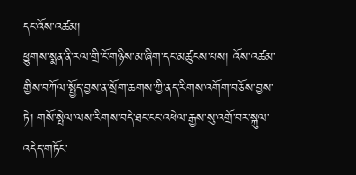དང་འོས་འཚམ།
ཕྱུགས་སྨན་ནི་རལ་གྲི་ངོ་གཉིས་མ་ཞིག་དང་མཚུངས་པས། འོས་འཚམ་གྱིས་བཀོལ་སྤྱོད་བྱས་ན་སྲོག་ཆགས་ཀྱི་ནད་རིགས་འགོག་བཅོས་བྱས་ཏེ། གསོ་སྤེལ་ལས་རིགས་བདེ་ཐང་ངང་འཕེལ་རྒྱས་སུ་འགྲོ་བར་སྐུལ་འདེད་གཏོང་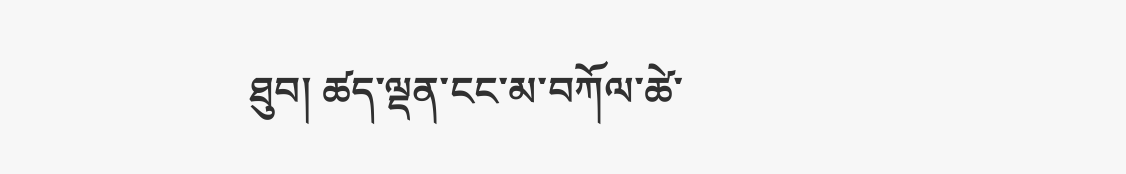ཐུབ། ཚད་ལྡན་ངང་མ་བཀོལ་ཚེ་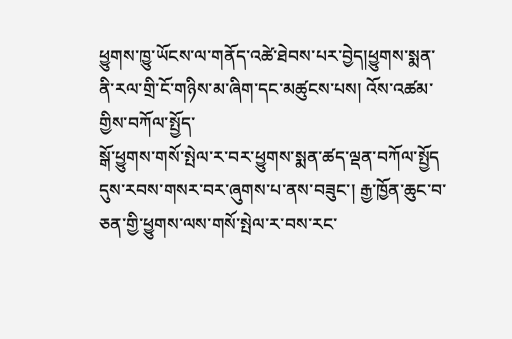ཕྱུགས་ཁྱུ་ཡོངས་ལ་གནོད་འཚེ་ཐེབས་པར་བྱེད།ཕྱུགས་སྨན་ནི་རལ་གྲི་ངོ་གཉིས་མ་ཞིག་དང་མཚུངས་པས། འོས་འཚམ་གྱིས་བཀོལ་སྤྱོད་
སྒོ་ཕྱུགས་གསོ་སྤེལ་ར་བར་ཕྱུགས་སྨན་ཚད་ལྡན་བཀོལ་སྤྱོད
དུས་རབས་གསར་བར་ཞུགས་པ་ནས་བཟུང་། རྒྱ་ཁྱོན་ཆུང་བ་ཅན་གྱི་ཕྱུགས་ལས་གསོ་སྤེལ་ར་བས་རང་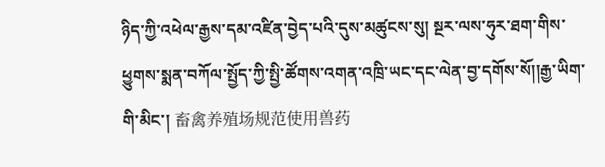ཉིད་ཀྱི་འཕེལ་རྒྱས་དམ་འཛིན་བྱེད་པའི་དུས་མཚུངས་སུ། སྔར་ལས་ཧུར་ཐག་གིས་ཕྱུགས་སྨན་བཀོལ་སྤྱོད་ཀྱི་སྤྱི་ཚོགས་འགན་འཁྲི་ཡང་དང་ལེན་བྱ་དགོས་སོ།།རྒྱ་ཡིག་གི་མིང་། 畜禽养殖场规范使用兽药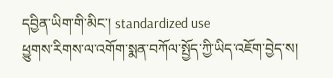དབྱིན་ཡིག་གི་མིང་། standardized use
ཕྱུགས་རིགས་ལ་འགོག་སྨན་བཀོལ་སྤྱོད་ཀྱི་ཡིད་འཇོག་བྱེད་ས།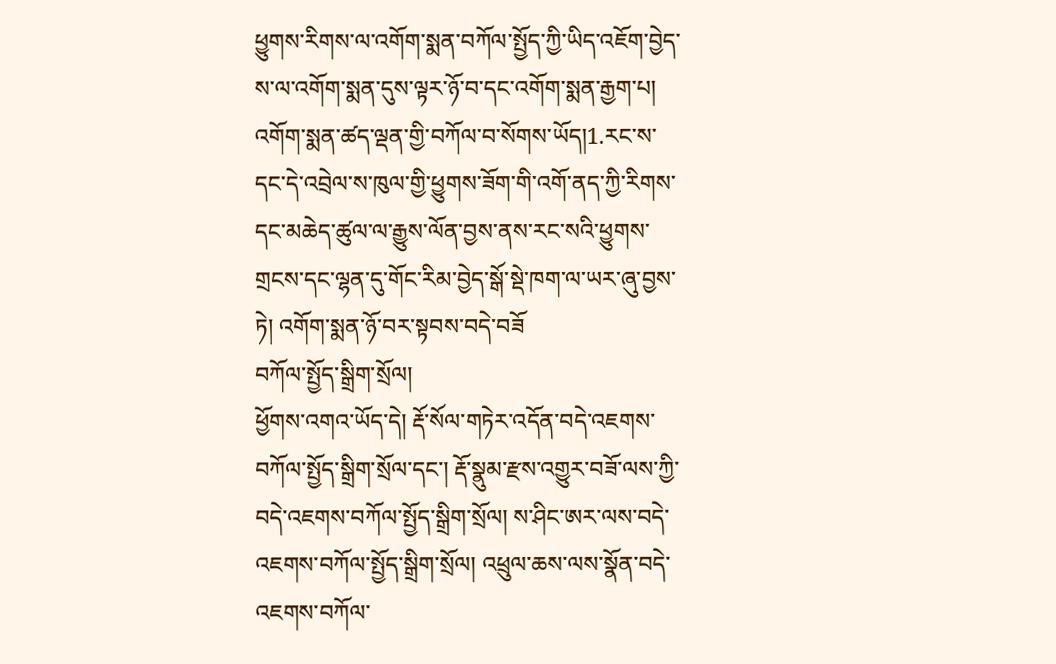ཕྱུགས་རིགས་ལ་འགོག་སྨན་བཀོལ་སྤྱོད་ཀྱི་ཡིད་འཇོག་བྱེད་ས་ལ་འགོག་སྨན་དུས་ལྟར་ཉོ་བ་དང་འགོག་སྨན་རྒྱག་པ། འགོག་སྨན་ཚད་ལྡན་གྱི་བཀོལ་བ་སོགས་ཡོད།1.རང་ས་དང་དེ་འབྲེལ་ས་ཁུལ་གྱི་ཕྱུགས་ཟོག་གི་འགོ་ནད་ཀྱི་རིགས་དང་མཆེད་ཚུལ་ལ་རྒྱུས་ལོན་བྱས་ནས་རང་སའི་ཕྱུགས་གྲངས་དང་ལྷན་དུ་གོང་རིམ་བྱེད་སྒོ་སྡེ་ཁག་ལ་ཡར་ཞུ་བྱས་ཏེ། འགོག་སྨན་ཉོ་བར་སྟབས་བདེ་བཟོ
བཀོལ་སྤྱོད་སྒྲིག་སྲོལ།
ཕྱོགས་འགའ་ཡོད་དེ། རྡོ་སོལ་གཏེར་འདོན་བདེ་འཇགས་བཀོལ་སྤྱོད་སྒྲིག་སྲོལ་དང་། རྡོ་སྣུམ་རྫས་འགྱུར་བཟོ་ལས་ཀྱི་བདེ་འཇགས་བཀོལ་སྤྱོད་སྒྲིག་སྲོལ། ས་ཤིང་ཨར་ལས་བདེ་འཇགས་བཀོལ་སྤྱོད་སྒྲིག་སྲོལ། འཕྲུལ་ཆས་ལས་སྣོན་བདེ་འཇགས་བཀོལ་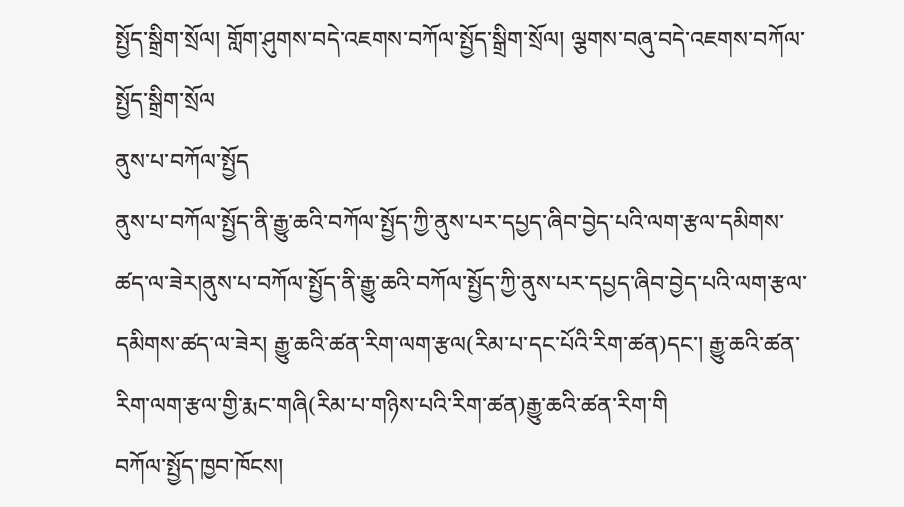སྤྱོད་སྒྲིག་སྲོལ། གློག་ཤུགས་བདེ་འཇགས་བཀོལ་སྤྱོད་སྒྲིག་སྲོལ། ལྕགས་བཞུ་བདེ་འཇགས་བཀོལ་སྤྱོད་སྒྲིག་སྲོལ
ནུས་པ་བཀོལ་སྤྱོད
ནུས་པ་བཀོལ་སྤྱོད་ནི་རྒྱུ་ཆའི་བཀོལ་སྤྱོད་ཀྱི་ནུས་པར་དཔྱད་ཞིབ་བྱེད་པའི་ལག་རྩལ་དམིགས་ཚད་ལ་ཟེར།ནུས་པ་བཀོལ་སྤྱོད་ནི་རྒྱུ་ཆའི་བཀོལ་སྤྱོད་ཀྱི་ནུས་པར་དཔྱད་ཞིབ་བྱེད་པའི་ལག་རྩལ་དམིགས་ཚད་ལ་ཟེར། རྒྱུ་ཆའི་ཚན་རིག་ལག་རྩལ(རིམ་པ་དང་པོའི་རིག་ཚན)དང་། རྒྱུ་ཆའི་ཚན་རིག་ལག་རྩལ་གྱི་རྨང་གཞི(རིམ་པ་གཉིས་པའི་རིག་ཚན)རྒྱུ་ཆའི་ཚན་རིག་གི
བཀོལ་སྤྱོད་ཁྱབ་ཁོངས།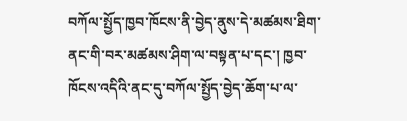བཀོལ་སྤྱོད་ཁྱབ་ཁོངས་ནི་བྱེད་ནུས་དེ་མཚམས་ཐིག་ནང་གི་བར་མཚམས་ཤིག་ལ་བསྟན་པ་དང་། ཁྱབ་ཁོངས་འདིའི་ནང་དུ་བཀོལ་སྤྱོད་བྱེད་ཆོག་པ་ལ་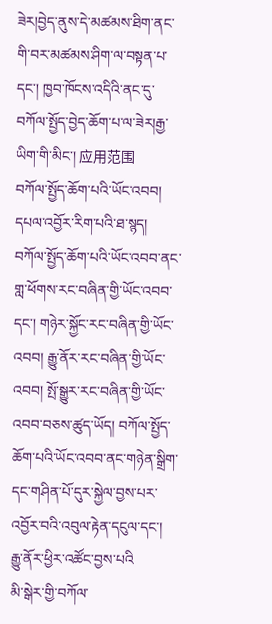ཟེར།བྱེད་ནུས་དེ་མཚམས་ཐིག་ནང་གི་བར་མཚམས་ཤིག་ལ་བསྟན་པ་དང་། ཁྱབ་ཁོངས་འདིའི་ནང་དུ་བཀོལ་སྤྱོད་བྱེད་ཆོག་པ་ལ་ཟེར།རྒྱ་ཡིག་གི་མིང་། 应用范围
བཀོལ་སྤྱོད་ཆོག་པའི་ཡོང་འབབ།
དཔལ་འབྱོར་རིག་པའི་ཐ་སྙད། བཀོལ་སྤྱོད་ཆོག་པའི་ཡོང་འབབ་ནང་གླ་ཕོགས་རང་བཞིན་གྱི་ཡོང་འབབ་དང་། གཉེར་སྐྱོང་རང་བཞིན་གྱི་ཡོང་འབབ། རྒྱུ་ནོར་རང་བཞིན་གྱི་ཡོང་འབབ། སྤོ་སྒྱུར་རང་བཞིན་གྱི་ཡོང་འབབ་བཅས་ཚུད་ཡོད། བཀོལ་སྤྱོད་ཆོག་པའི་ཡོང་འབབ་ནང་གཉེན་སྒྲིག་དང་གཤིན་པོ་དུར་སྐྱེལ་བྱས་པར་འབྱོར་བའི་འབུལ་རྟེན་དངུལ་དང་། རྒྱུ་ནོར་ཕྱིར་འཚོང་བྱས་པའི
མི་སྒེར་གྱི་བཀོལ་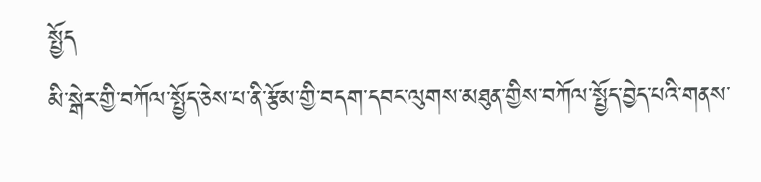སྤྱོད
མི་སྒེར་གྱི་བཀོལ་སྤྱོད་ཅེས་པ་ནི་རྩོམ་གྱི་བདག་དབང་ལུགས་མཐུན་གྱིས་བཀོལ་སྤྱོད་བྱེད་པའི་གནས་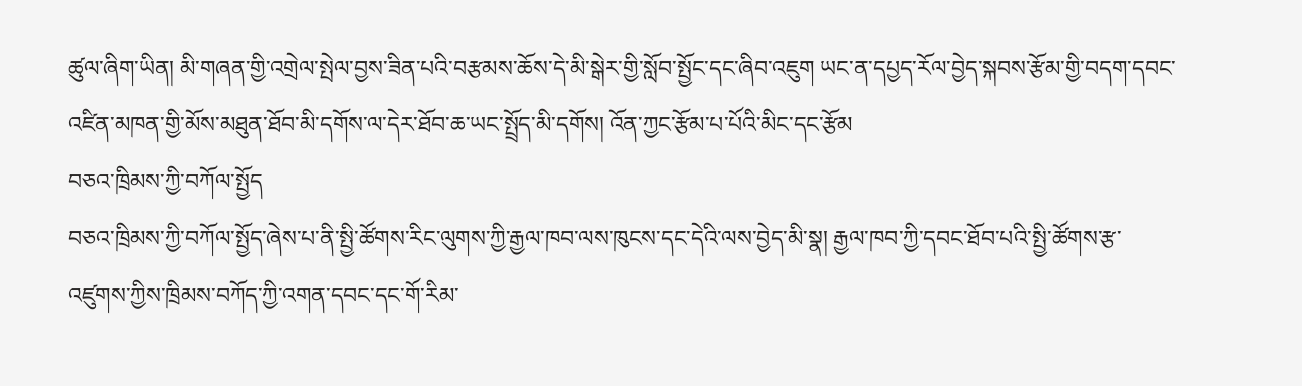ཚུལ་ཞིག་ཡིན། མི་གཞན་གྱི་འགྲེལ་སྤེལ་བྱས་ཟིན་པའི་བརྩམས་ཆོས་དེ་མི་སྒེར་གྱི་སློབ་སྤྱོང་དང་ཞིབ་འཇུག ཡང་ན་དཔྱད་རོལ་བྱེད་སྐབས་རྩོམ་གྱི་བདག་དབང་འཛིན་མཁན་གྱི་མོས་མཐུན་ཐོབ་མི་དགོས་ལ་དེར་ཐོབ་ཆ་ཡང་སྤྲོད་མི་དགོས། འོན་ཀྱང་རྩོམ་པ་པོའི་མིང་དང་རྩོམ
བཅའ་ཁྲིམས་ཀྱི་བཀོལ་སྤྱོད
བཅའ་ཁྲིམས་ཀྱི་བཀོལ་སྤྱོད་ཞེས་པ་ནི་སྤྱི་ཚོགས་རིང་ལུགས་ཀྱི་རྒྱལ་ཁབ་ལས་ཁུངས་དང་དེའི་ལས་བྱེད་མི་སྣ། རྒྱལ་ཁབ་ཀྱི་དབང་ཐོབ་པའི་སྤྱི་ཚོགས་རྩ་འཛུགས་ཀྱིས་ཁྲིམས་བཀོད་ཀྱི་འགན་དབང་དང་གོ་རིམ་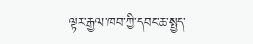ལྟར་རྒྱལ་ཁབ་ཀྱི་དབང་ཆ་སྤྱད་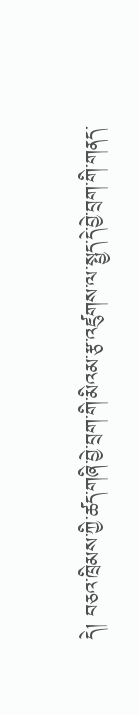དེ། བཅའ་ཁྲིམས་ཀྱི་ཚད་གཞི་བྱེ་བྲག་གི་མིའམ་རྩ་འཛུགས་ལ་སྤྱད་དེ་བྱེ་བྲག་གི་གནད་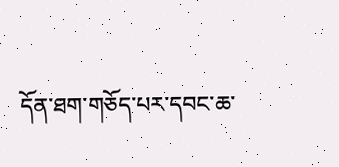དོན་ཐག་གཅོད་པར་དབང་ཆ་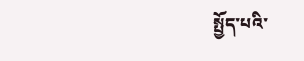སྤྱོད་པའི་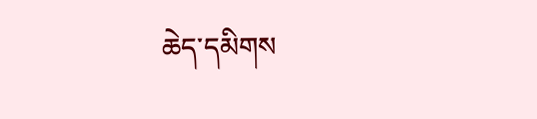ཆེད་དམིགས